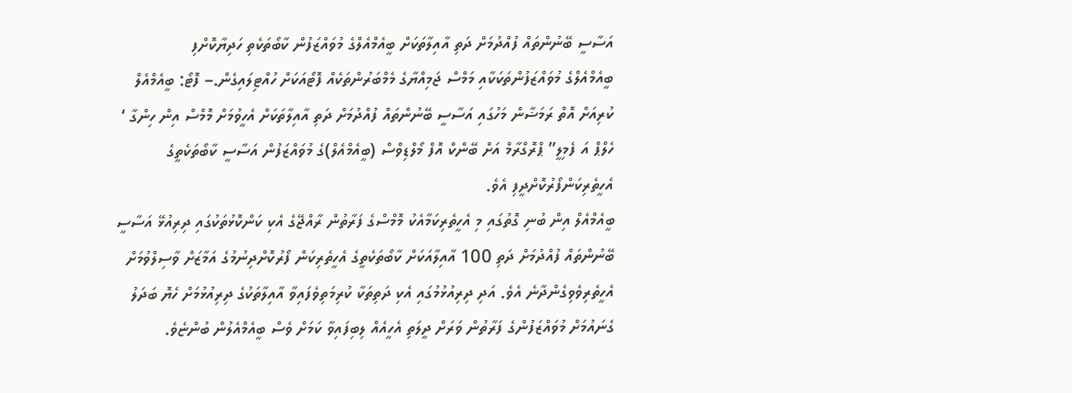އަސާސީ ބޭނުންތައް ފުއްދުމަށް ދަތި އާއިލާތަކަށް ބީއެމްއެލްގެ މުވައްޒަފުން ކާބޯތަކެތި ހަދިޔާކޮށްފި
ބީއެމްއެލްގެ މުވައްޒަފުންތަކަކާއި މަމްސް ޖަމިއްޔާގެ މެމްބަރުންތަކެއް ފޮޓޯއަކަށް ހުއްޓިލައިގެން.– ފޮޓޯ: ބީއެމްއެލް
ކުރިއަށް އޮތް ރަމަޟާން މަހުގައި އަސާސީ ބޭނުންތައް ފުއްދުމަށް ދަތި އާއިލާތަކަށް އެހީވުމަށް މޮމްސް އިން ހިންގާ ‘ ހެލްޕް އަ ފެމިލީ” ޕްރޮގްރާމް އަށް ބޭންކް އޮފް މޯލްޑިވްސް (ބީއެމްއެލް)ގެ މުވައްޒަފުން އަސާސީ ކާބޯތަކެތީގެ އެހީތެރިކަންފޯރުކޮށްދީފި އެވެ.
ބީއެމްއެލް އިން ބުނި ގޮތުގައި މި އެހީތެރިކަމާއެކު މޮމްސްގެ ފަރާތުން ރާއްޖޭގެ އެކި ކަންކޮޅުތަކުގައި ދިރިއުޅޭ އަސާސީ ބޭނުންތައް ފުއްދުމަށް ދަތި 100 އާއިލާއަކަށް ކާބޯތަކެތީގެ އެހީތެރިކަން ފޯރުކޮށްދިނުމުގެ އަމާޒަށް ވާސިލްވުމަށް އެހީތެރިވެވިގެންދާނެ އެވެ. އަދި ދިރިއުޅުމުގައި އެކި ދަތިތަކާ ކުރިމަތިވެފައިވާ އާއިލާތަކުގެ ދިރިއުޅުމަށް ހެޔޮ ބަދަލު ގެނައުމަށް މުވައްޒަފުންގެ ފަރާތުން ވަރަށް ދީލަތި އެހީއެއް ލިބިފައިވާ ކަމަށް ވެސް ބީއެމްއެލުން ބުންޏެވެ.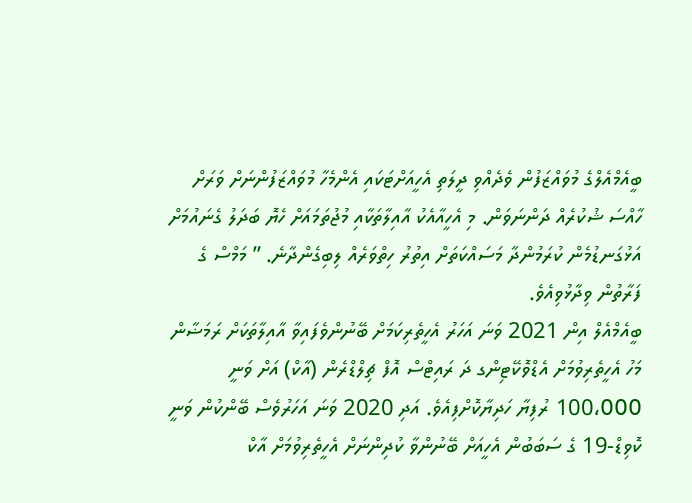ބީއެމްއެލްގެ މުވައްޒަފުން ވެދެއްވި ދީލަތި އެހީއަށްޓަކައި އެންމެހާ މުވައްޒަފުންނަށް ވަރަށް ހާއްސަ ޝުކުރެއް ދަންނަވަން. މި އެހީއާއެކު އާއިލާތަކާއި މުޖުތަމައަށް ހެޔޮ ބަދަލު ގެނައުމަށް އަޅުގަނޑުމެން ކުރަމުންދާ މަސައްކަތަށް އިތުރު ހިތްވަރެއް ލިބިގެންދާނެ. ” މަމްސް ގެ ފަރާތުން ވިދާޅުވިއެވެ.
ބީއެމްއެލް އިން 2021 ވަނަ އަހަރު އެހީތެރިކަމަށް ބޭނުންވެފައިވާ އާއިލާތަކަށް ރަމަޟާން މަހު އެހީތެރިވުމަށް އެޑްވޮކޭޓިންގ ދަ ރައިޓްސް އޮފް ޗިލްޑްރެން (އާކް) އަށް ވަނީ 100،000 ރުފިޔާ ހަދިޔާކޮށްފިއެވެ. އަދި 2020 ވަނަ އަހަރުވެސް ބޭންކުން ވަނީ ކޮވިޑް-19 ގެ ސަބަބުން އެހީއަށް ބޭނުންވާ ކުދިންނަށް އެހީތެރިވުމަށް އާކް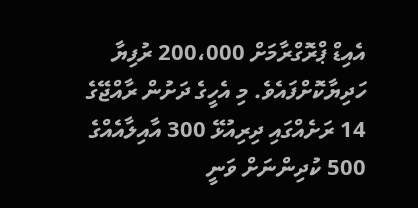އެއިޑް ޕްރޮގްރާމަށް 200،000 ރުފިޔާ ހަދިޔާކޮށްފައެވެ. މި އެހީގެ ދަށުން ރާއްޖޭގެ 14 ރަށެއްގައި ދިރިއުޅޭ 300 އާއިލާއެއްގެ 500 ކުދިންނަށް ވަނީ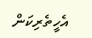އެހީތެރިކަން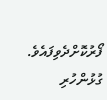ފޯރުކޮށްދެވިފައެވެ.
ގުޅުންހުރި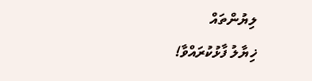ލިޔުންތައް
ޚިޔާލު ފާޅުކުރައްވާ!